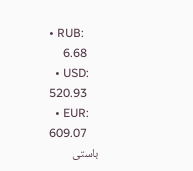• RUB:
    6.68
  • USD:
    520.93
  • EUR:
    609.07
باستى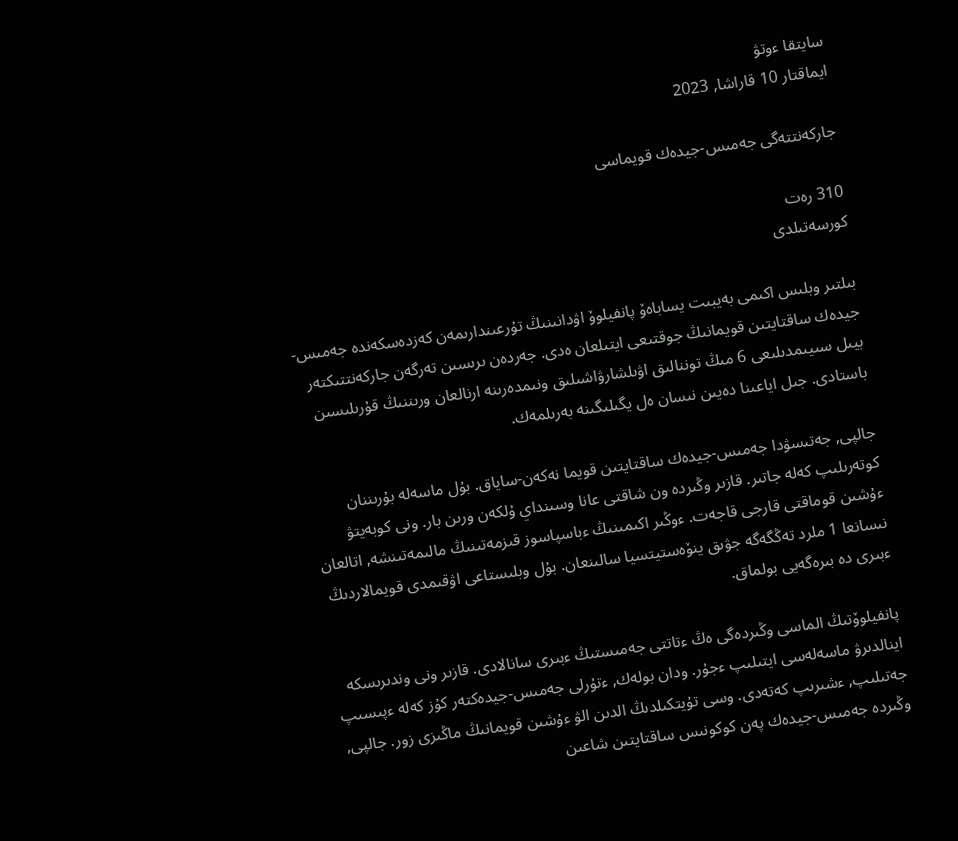سايتقا ءوتۋ
ايماقتار 10 قاراشا, 2023

جاركەنتتەگى جەمىس-جيدەك قويماسى

310 رەت
كورسەتىلدى

بىلتىر وبلىس اكىمى بەيبىت يساباەۆ پانفيلوۆ اۋدانىنىڭ تۇرعىندارىمەن كەزدەسكەندە جەمىس-جيدەك ساقتايتىن قويمانىڭ جوقتىعى ايتىلعان ەدى. جەردەن ىرىسىن تەرگەن جاركەنتتىكتەر بيىل سىيىمدىلىعى 6 مىڭ توننالىق اۋىلشارۋاشىلىق ونىمدەرىنە ارنالعان ورىننىڭ قۇرىلىسىن باستادى. جىل اياعىنا دەيىن نىسان ەل يگىلىگىنە بەرىلمەك.

جالپى, جەتىسۋدا جەمىس-جيدەك ساقتايتىن قويما نەكەن-ساياق. بۇل ماسەلە بۇرىننان كوتەرىلىپ كەلە جاتىر. قازىر وڭىردە ون شاقتى عانا وسىنداي ۇلكەن ورىن بار. ونى كوبەيتۋ ءۇشىن قوماقتى قارجى قاجەت. ءوڭىر اكىمىنىڭ ءباسپاسوز قىزمەتىنىڭ مالىمەتىنشە, اتالعان نىسانعا 1 ملرد تەڭگەگە جۋىق ينۆەستيتسيا سالىنعان. بۇل وبلىستاعى اۋقىمدى قويمالاردىڭ ءبىرى دە بىرەگەيى بولماق.

پانفيلوۆتىڭ الماسى وڭىردەگى ەڭ ءتاتتى جەمىستىڭ ءبىرى سانالادى. قازىر ونى وندىرىسكە اينالدىرۋ ماسەلەسى ايتىلىپ ءجۇر. ودان بولەك, ءتۇرلى جەمىس-جيدەكتەر كۇز كەلە ءپىسىپ جەتىلىپ, ءشىرىپ كەتەدى. وسى تۇيتكىلدىڭ الدىن الۋ ءۇشىن قويمانىڭ ماڭىزى زور. جالپى, وڭىردە جەمىس-جيدەك پەن كوكونىس ساقتايتىن شاعىن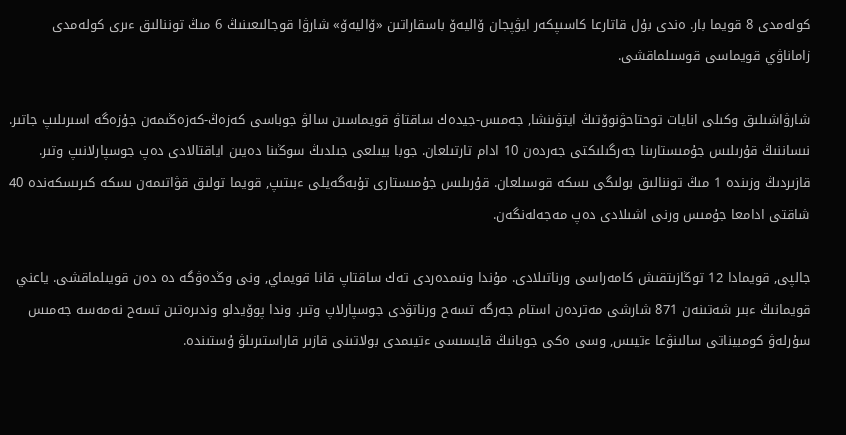كولەمدى 8 قويما بار. ەندى بۇل قاتارعا كاسىپكەر ايۋپجان ۆاليەۆ باسقاراتىن «ۆاليەۆ» شارۋا قوجالىعىنىڭ 6 مىڭ توننالىق ءىرى كولەمدى زاماناۋي قويماسى قوسىلماقشى.

شارۋاشىلىق وكىلى انايات توحتاحۋنوۆتىڭ ايتۋىنشا, جەمىس-جيدەك ساقتاۋ قويماسىن سالۋ جوباسى كەزەڭ-كەزەڭىمەن جۇزەگە اسىرىلىپ جاتىر. نىساننىڭ قۇرىلىس جۇمىستارىنا جەرگىلىكتى جەردەن 10 ادام تارتىلعان. جوبا بيىلعى جىلدىڭ سوڭىنا دەيىن اياقتالادى دەپ جوسپارلانىپ وتىر. قازىردىڭ وزىندە 1 مىڭ توننالىق بولىگى ىسكە قوسىلعان. قۇرىلىس جۇمىستارى تۇبەگەيلى ءبىتىپ, قويما تولىق قۋاتىمەن ىسكە كىرىسكەندە 40 شاقتى ادامعا جۇمىس ورنى اشىلادى دەپ مەجەلەنگەن.

جالپى, قويمادا 12 توڭازىتقىش كامەراسى ورناتىلادى. مۇندا ونىمدەردى تەك ساقتاپ قانا قويماي, ونى وڭدەۋگە دە دەن قويىلماقشى. ياعني قويمانىڭ ءبىر شەتىنەن 871 شارشى مەتردەن استام جەرگە تسەح ورناتۋدى جوسپارلاپ وتىر. وندا پوۆيدلو وندىرەتىن تسەح نەمەسە جەمىس سۇرلەۋ كومبيناتى سالىنۋعا ءتيىس, وسى ەكى جوبانىڭ قايسىسى ءتيىمدى بولاتىنى قازىر قاراستىرىلۋ ۇستىندە.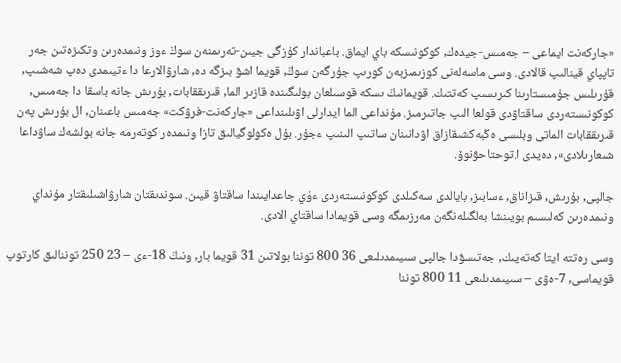«جاركەنت ايماعى – جەمىس-جيدەك, كوكونىسكە باي ايماق. باعباندار كۇزگى جيىن-تەرىمنەن سوڭ ءوز ونىمدەرىن وتكىزەتىن جەر تاپپاي قينالىپ قالادى. وسى ماسەلەنى كوزىمىزبەن كورىپ جۇرگەن سوڭ, قويما اشۋ بىزگە دە, شارۋالارعا دا ءتيىمدى دەپ شەشىپ, قۇرىلىس جۇمىستارىنا كىرىسىپ كەتتىك. قويمانىڭ ىسكە قوسىلعان بولىگىندە قازىر الما, قىرىققابات, بۇرىش جانە باسقا دا جەمىس, كوكونىستەردى ساقتاۋدى قولعا الىپ جاتىرمىز. مۇنداعى الما ايدارلى اۋىلىنداعى «جاركەنت-فرۋكت» جەمىس باعىنان, ال بۇرىش پەن قىرىققابات الماتى وبلىسى ەڭبەكشىقازاق اۋدانىنان ساتىپ الىنىپ ءجۇر. بۇل ەكولوگيالىق تازا ونىمدەر كوتەرمە جانە بولشەك ساۋداعا شىعارىلادى», دەيدى ا.توحتاحۋنوۆ.

جالپى, بۇرىش, قىزاناق, ءسابىز, بايالدى سەكىلدى كوكونىستەردى ءۇي جاعدايىندا ساقتاۋ قيىن. سوندىقتان شارۋاشىلىقتار مۇنداي ونىمدەرىن كەلىسىم بويىنشا بەلگىلەنگەن مەرزىمگە وسى قويمادا ساقتاي الادى.

وسى رەتتە ايتا كەتەيىك, جەتىسۋدا جالپى سىيىمدىلىعى 36 800 توننا بولاتىن 31 قويما بار, ونىڭ 18-ءى – 23 250 توننالىق كارتوپ قويماسى, 7-ەۋى – سىيىمدىلىعى 11 800 توننا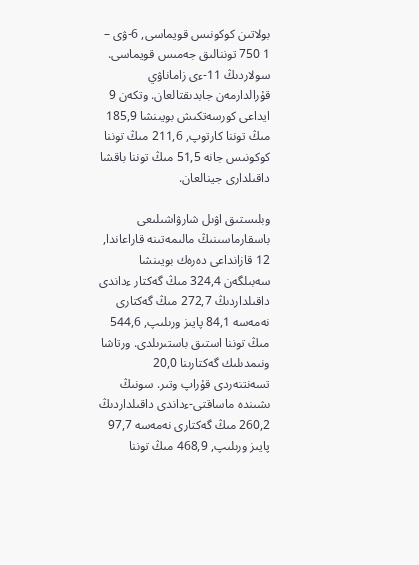بولاتىن كوكونىس قويماسى, 6-ۋى – 1 750 توننالىق جەمىس قويماسى. سولاردىڭ 11-ءى زاماناۋي قۇرالدارمەن جابدىقتالعان. وتكەن 9 ايداعى كورسەتكىش بويىنشا 185,9 مىڭ توننا كارتوپ, 211,6 مىڭ توننا كوكونىس جانە 51,5 مىڭ توننا باقشا داقىلدارى جينالعان.

وبلىستىق اۋىل شارۋاشىلىعى باسقارماسىنىڭ مالىمەتىنە قاراعاندا, 12 قازانداعى دەرەك بويىنشا سەبىلگەن 324,4 مىڭ گەكتار ءداندى داقىلداردىڭ 272,7 مىڭ گەكتارى نەمەسە 84,1 پايىز ورىلىپ, 544,6 مىڭ توننا استىق باستىرىلدى. ورتاشا ونىمدىلىك گەكتارىنا 20,0 تسەنتنەردى قۇراپ وتىر. سونىڭ ىشىندە ماساقتى-ءداندى داقىلداردىڭ 260,2 مىڭ گەكتارى نەمەسە 97,7 پايىز ورىلىپ, 468,9 مىڭ توننا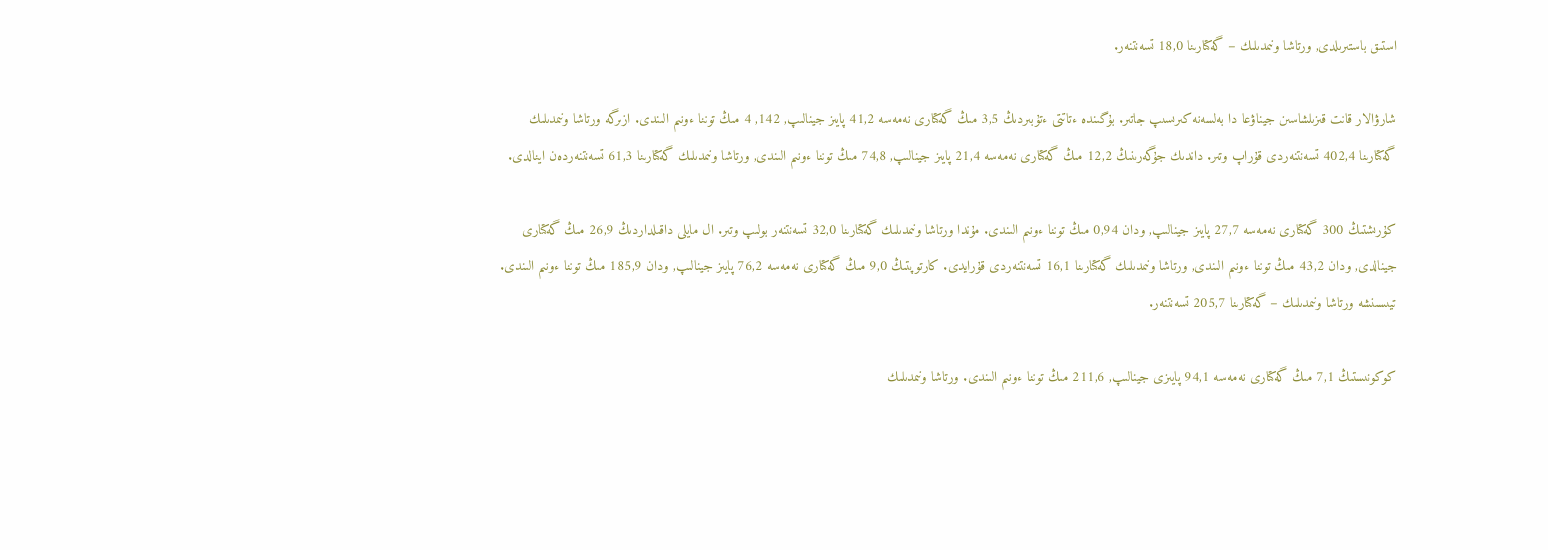استىق باستىرىلدى, ورتاشا ونىمدىلىك – گەكتارىنا 18,0 تسەنتنەر.

شارۋالار قانت قىزىلشاسىن جيناۋعا دا بەلسەنە كىرىسىپ جاتىر. بۇگىندە ءتاتتى ءتۇبىردىڭ 3,5 مىڭ گەكتارى نەمەسە 41,2 پايىز جينالىپ, 142, 4 مىڭ توننا ءونىم الىندى. ازىرگە ورتاشا ونىمدىلىك گەكتارىنا 402,4 تسەنتنەردى قۇراپ وتىر. داندىك جۇگەرىنىڭ 12,2 مىڭ گەكتارى نەمەسە 21,4 پايىز جينالىپ, 74,8 مىڭ توننا ءونىم الىندى, ورتاشا ونىمدىلىك گەكتارىنا 61,3 تسەنتنەردەن اينالدى.

كۇرىشتىڭ 300 گەكتارى نەمەسە 27,7 پايىز جينالىپ, ودان 0,94 مىڭ توننا ءونىم الىندى. مۇندا ورتاشا ونىمدىلىك گەكتارىنا 32,0 تسەنتنەر بولىپ وتىر. ال مايلى داقىلداردىڭ 26,9 مىڭ گەكتارى جينالدى, ودان 43,2 مىڭ توننا ءونىم الىندى, ورتاشا ونىمدىلىك گەكتارىنا 16,1 تسەنتنەردى قۇرايدى. كارتوپتىڭ 9,0 مىڭ گەكتارى نەمەسە 76,2 پايىز جينالىپ, ودان 185,9 مىڭ توننا ءونىم الىندى. تيىسىنشە ورتاشا ونىمدىلىك – گەكتارىنا 205,7 تسەنتنەر.

كوكونىستىڭ 7,1 مىڭ گەكتارى نەمەسە 94,1 پايىزى جينالىپ, 211,6 مىڭ توننا ءونىم الىندى. ورتاشا ونىمدىلىك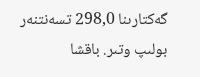گەكتارىنا 298,0 تسەنتنەر بولىپ وتىر. باقشا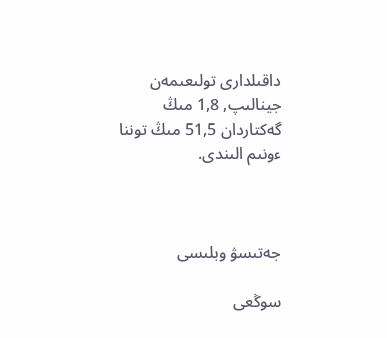داقىلدارى تولىعىمەن جينالىپ, 1,8 مىڭ گەكتاردان 51,5 مىڭ توننا ءونىم الىندى.



جەتىسۋ وبلىسى

سوڭعى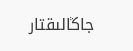جاڭالىقتار